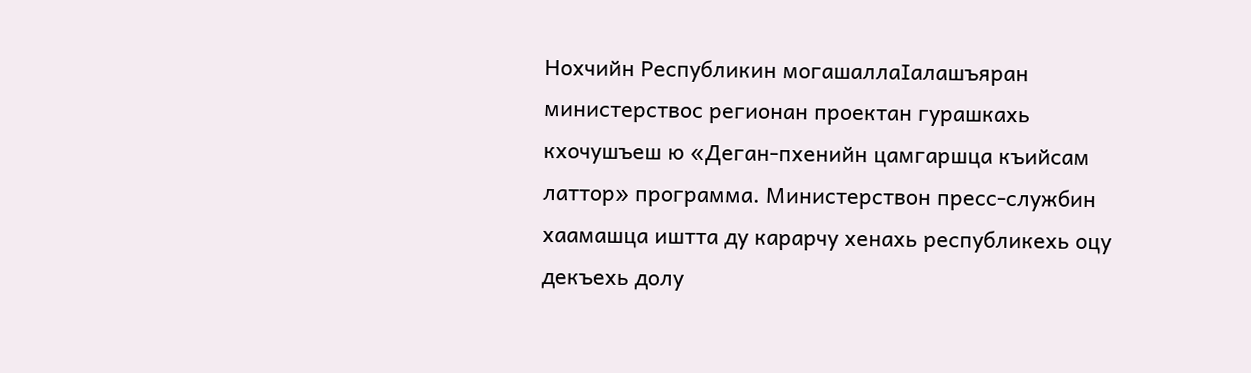Нохчийн Республикин могашаллаIалашъяран министерствос регионан проектан гурашкахь кхочушъеш ю «Деган-пхенийн цамгаршца къийсам латтор» программа. Министерствон пресс-службин хаамашца иштта ду карарчу хенахь республикехь оцу декъехь долу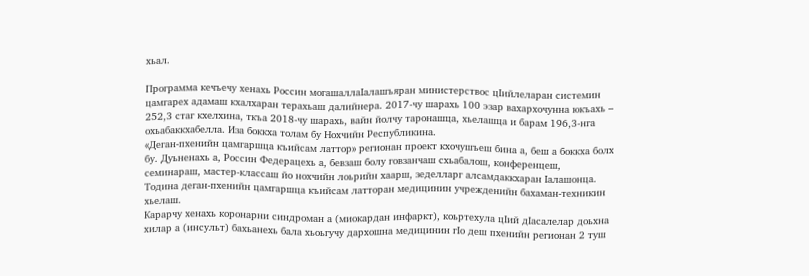хьал.

Программа кечъечу хенахь Россин могашаллаIалашъяран министерствос цIийлеларан системин цамгарех адамаш кхалхаран терахьаш далийнера. 2017-чу шарахь 100 эзар вахархочунна юкъахь – 252,3 стаг кхелхина, ткъа 2018-чу шарахь, вайн йолчу таронашца, хьелашца и барам 196,3-нга охьабаккхабелла. Иза боккха толам бу Нохчийн Республикина.
«Деган-пхенийн цамгаршца къийсам латтор» регионан проект кхочушъеш бина а, беш а боккха болх бу. Дуьненахь а, Россин Федерацехь а, бевзаш болу говзанчаш схьабалош, конференцеш, семинараш, мастер-классаш йо нохчийн лоьрийн хаарш, зеделларг алсамдаккхаран Iалашонца. Тодина деган-пхенийн цамгаршца къийсам латторан медицинин учрежденийн бахаман-техникин хьелаш.
Карарчу хенахь коронарни синдроман а (миокардан инфаркт), коьртехула цIий дIасалелар доьхна хилар а (инсульт) бахьанехь бала хьоьгучу дархошна медицинин гIо деш пхенийн регионан 2 туш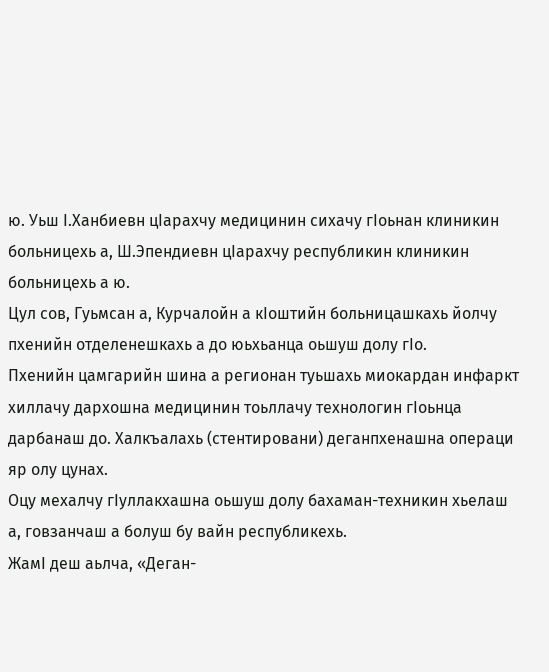ю. Уьш I.Ханбиевн цIарахчу медицинин сихачу гIоьнан клиникин больницехь а, Ш.Эпендиевн цIарахчу республикин клиникин больницехь а ю.
Цул сов, Гуьмсан а, Курчалойн а кIоштийн больницашкахь йолчу пхенийн отделенешкахь а до юьхьанца оьшуш долу гIо.
Пхенийн цамгарийн шина а регионан туьшахь миокардан инфаркт хиллачу дархошна медицинин тоьллачу технологин гIоьнца дарбанаш до. Халкъалахь (стентировани) деганпхенашна операци яр олу цунах.
Оцу мехалчу гIуллакхашна оьшуш долу бахаман-техникин хьелаш а, говзанчаш а болуш бу вайн республикехь.
ЖамI деш аьлча, «Деган-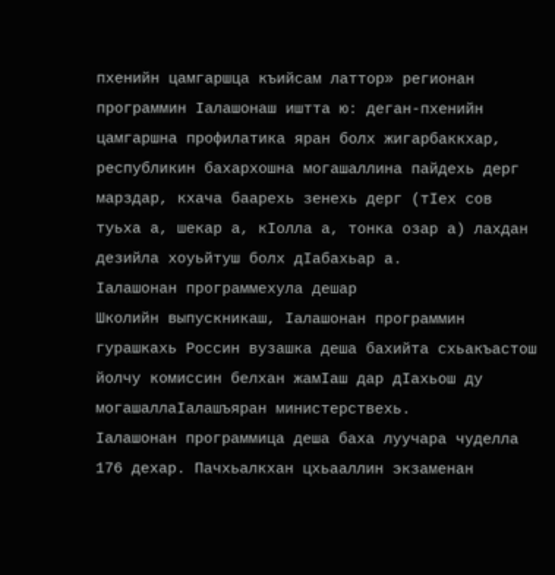пхенийн цамгаршца къийсам латтор» регионан программин Iалашонаш иштта ю: деган-пхенийн цамгаршна профилатика яран болх жигарбаккхар, республикин бахархошна могашаллина пайдехь дерг марздар, кхача баарехь зенехь дерг (тIех сов туьха а, шекар а, кIолла а, тонка озар а) лахдан дезийла хоуьйтуш болх дIабахьар а.
Iалашонан программехула дешар
Школийн выпускникаш, Iалашонан программин гурашкахь Россин вузашка деша бахийта схьакъастош йолчу комиссин белхан жамIаш дар дIахьош ду могашаллаIалашъяран министерствехь.
Iалашонан программица деша баха луучара чуделла 176 дехар. Пачхьалкхан цхьааллин экзаменан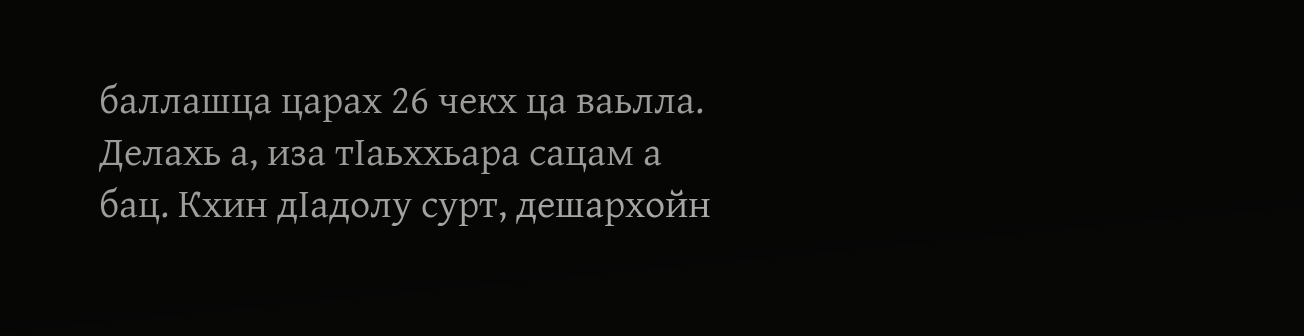баллашца царах 26 чекх ца ваьлла.
Делахь а, иза тIаьххьара сацам а бац. Кхин дIадолу сурт, дешархойн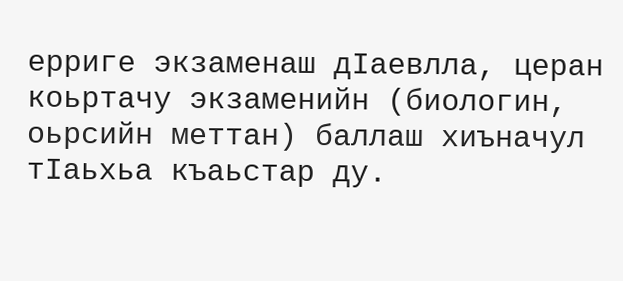ерриге экзаменаш дIаевлла, церан коьртачу экзаменийн (биологин, оьрсийн меттан) баллаш хиъначул тIаьхьа къаьстар ду.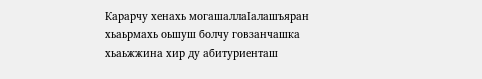Карарчу хенахь могашаллаIалашъяран хьаьрмахь оьшуш болчу говзанчашка хьаьжжина хир ду абитуриенташ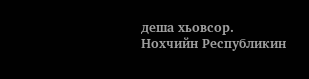деша хьовсор.
Нохчийн Республикин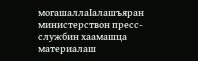могашаллаIалашъяран министерствон пресс-службин хаамашца материалаш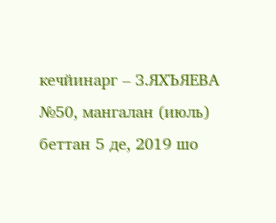кечйинарг – З.ЯХЪЯЕВА
№50, мангалан (июль) беттан 5 де, 2019 шо